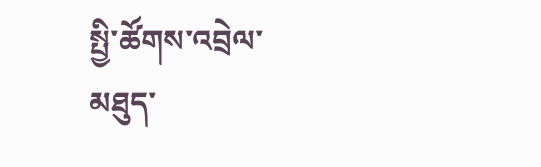སྤྱི་ཚོགས་འབྲེལ་མཐུད་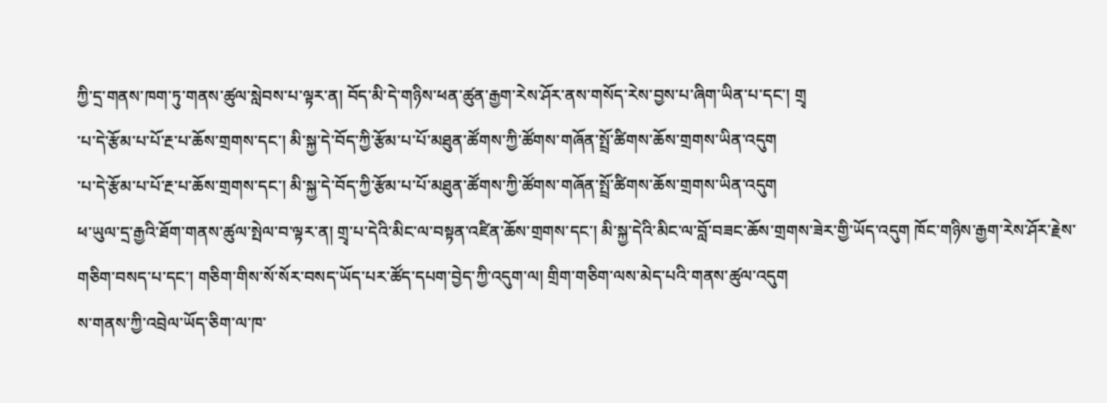ཀྱི་དྲ་གནས་ཁག་ཏུ་གནས་ཚུལ་སླེབས་པ་ལྟར་ན། བོད་མི་དེ་གཉིས་ཕན་ཚུན་རྒྱག་རེས་ཤོར་ནས་གསོད་རེས་བྱས་པ་ཞིག་ཡིན་པ་དང་། གྲྭ
་པ་དེ་རྩོམ་པ་པོ་རྔ་པ་ཆོས་གྲགས་དང་། མི་སྐྱ་དེ་བོད་ཀྱི་རྩོམ་པ་པོ་མཐུན་ཚོགས་ཀྱི་ཚོགས་གཞོན་སྤྲོ་ཚིགས་ཆོས་གྲགས་ཡིན་འདུག
་པ་དེ་རྩོམ་པ་པོ་རྔ་པ་ཆོས་གྲགས་དང་། མི་སྐྱ་དེ་བོད་ཀྱི་རྩོམ་པ་པོ་མཐུན་ཚོགས་ཀྱི་ཚོགས་གཞོན་སྤྲོ་ཚིགས་ཆོས་གྲགས་ཡིན་འདུག
ཕ་ཡུལ་དྲ་རྒྱའི་ཐོག་གནས་ཚུལ་སྤེལ་བ་ལྟར་ན། གྲྭ་པ་དེའི་མིང་ལ་བསྟན་འཛིན་ཆོས་གྲགས་དང་། མི་སྐྱ་དེའི་མིང་ལ་བློ་བཟང་ཆོས་གྲགས་ཟེར་གྱི་ཡོད་འདུག ཁོང་གཉིས་རྒྱག་རེས་ཤོར་རྗེས་གཅིག་བསད་པ་དང་། གཅིག་གིས་སོ་སོར་བསད་ཡོད་པར་ཚོད་དཔག་བྱེད་ཀྱི་འདུག་ལ། གྲིག་གཅིག་ལས་མེད་པའི་གནས་ཚུལ་འདུག
ས་གནས་ཀྱི་འབྲེལ་ཡོད་ཅིག་ལ་ཁ་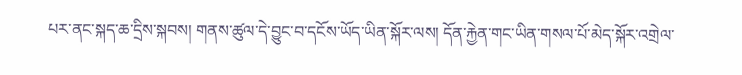པར་ནང་སྐད་ཆ་དྲིས་སྐབས། གནས་ཚུལ་དེ་བྱུང་བ་དངོས་ཡོད་ཡིན་སྐོར་ལས། དོན་རྐྱེན་གང་ཡིན་གསལ་པོ་མེད་སྐོར་འགྲེལ་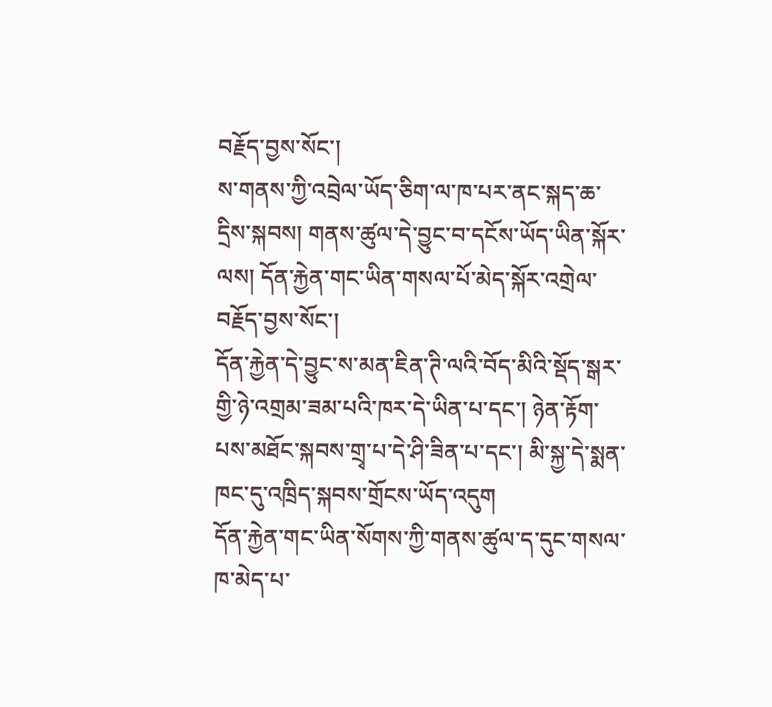བརྗོད་བྱས་སོང་།
ས་གནས་ཀྱི་འབྲེལ་ཡོད་ཅིག་ལ་ཁ་པར་ནང་སྐད་ཆ་དྲིས་སྐབས། གནས་ཚུལ་དེ་བྱུང་བ་དངོས་ཡོད་ཡིན་སྐོར་ལས། དོན་རྐྱེན་གང་ཡིན་གསལ་པོ་མེད་སྐོར་འགྲེལ་བརྗོད་བྱས་སོང་།
དོན་རྐྱེན་དེ་བྱུང་ས་མན་ཇིན་ཊི་ལའི་བོད་མིའི་སྡོད་སྒར་གྱི་ཉེ་འགྲམ་ཟམ་པའི་ཁར་དེ་ཡིན་པ་དང་། ཉེན་རྟོག་པས་མཐོང་སྐབས་གྲྭ་པ་དེ་ཤི་ཟིན་པ་དང་། མི་སྐྱ་དེ་སྨན་ཁང་དུ་འཁྲིད་སྐབས་གྲོངས་ཡོད་འདུག
དོན་རྐྱེན་གང་ཡིན་སོགས་ཀྱི་གནས་ཚུལ་ད་དུང་གསལ་ཁ་མེད་པ་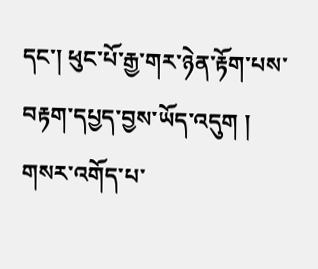དང་། ཕུང་པོ་རྒྱ་གར་ཉེན་རྟོག་པས་བརྟག་དཔྱད་བྱས་ཡོད་འདུག །
གསར་འགོད་པ་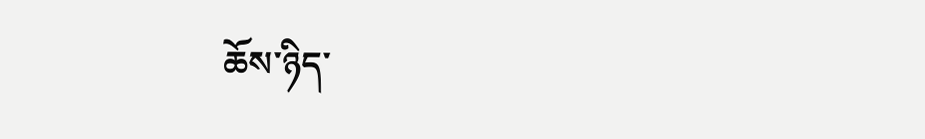ཆོས་ཉིད་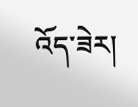འོད་ཟེར།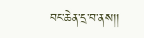བང་ཆེན་དྲ་བ་ནས།།